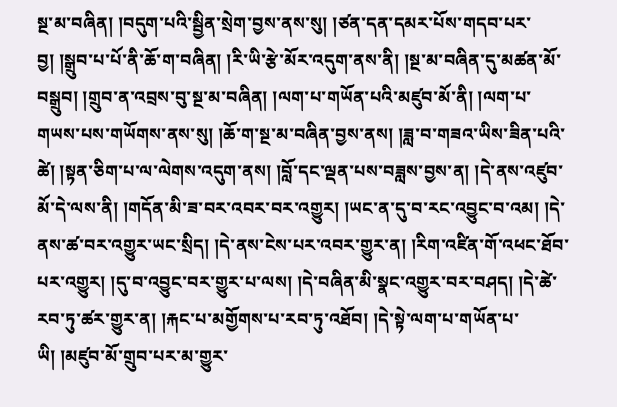སྔ་མ་བཞིན། །བདུག་པའི་སྦྱིན་སྲེག་བྱས་ནས་སུ། །ཙན་དན་དམར་པོས་གདབ་པར་བྱ། །སྒྲུབ་པ་པོ་ནི་ཆོ་ག་བཞིན། །རི་ཡི་རྩེ་མོར་འདུག་ནས་ནི། །སྔ་མ་བཞིན་དུ་མཚན་མོ་བསྒྲུབ། །གྲུབ་ན་འབྲས་བུ་སྔ་མ་བཞིན། །ལག་པ་གཡོན་པའི་མཛུབ་མོ་ནི། །ལག་པ་གཡས་པས་གཡོགས་ནས་སུ། །ཆོ་ག་སྔ་མ་བཞིན་བྱས་ནས། །ཟླ་བ་གཟའ་ཡིས་ཟིན་པའི་ཚེ། །སྟན་ཅིག་པ་ལ་ལེགས་འདུག་ནས། །བློ་དང་ལྡན་པས་བཟླས་བྱས་ན། །དེ་ནས་འཛུབ་མོ་དེ་ལས་ནི། །གདོན་མི་ཟ་བར་འབར་བར་འགྱུར། །ཡང་ན་དུ་བ་རང་འབྱུང་བ་འམ། །དེ་ནས་ཚ་བར་འགྱུར་ཡང་སྲིད། །དེ་ནས་ངེས་པར་འབར་གྱུར་ན། །རིག་འཛིན་གོ་འཕང་ཐོབ་པར་འགྱུར། །དུ་བ་འབྱུང་བར་གྱུར་པ་ལས། །དེ་བཞིན་མི་སྣང་འགྱུར་བར་བཤད། །དེ་ཚེ་རབ་ཏུ་ཚར་གྱུར་ན། །རྐང་པ་མགྱོགས་པ་རབ་ཏུ་འཐོབ། །དེ་སྟེ་ལག་པ་གཡོན་པ་ཡི། །མཛུབ་མོ་གྲུབ་པར་མ་གྱུར་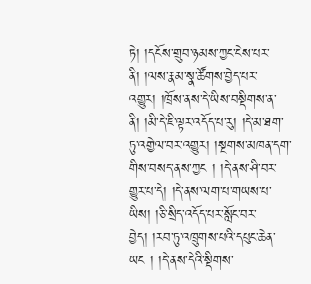ཏེ། །དངོས་གྲུབ་ཉམས་ཀྱང་ངེས་པར་ནི། །ལས་རྣམ་སྣ་ཚོགས་བྱེད་པར་འགྱུར། །ཁྲོས་ནས་དེ་ཡིས་བསྡིགས་ན་ནི། །མི་དེ་ཇི་ལྟར་འདོད་པ་རུ། །དེ་མ་ཐག་ཏུ་འགྱེལ་བར་འགྱུར། །སྔགས་མཁན་དག་གིས་བསད་ནས་ཀྱང ། །དེ་ནས་ཤི་བར་གྱུར་པ་དེ། །དེ་ནས་ལག་པ་གཡས་པ་ཡིས། །ཅི་སྲིད་འདོད་པར་སློང་བར་བྱེད། །རབ་ཏུ་འཁྲུགས་པའི་དཔུང་ཆེན་ཡང ། །དེ་ནས་དེའི་སྡིགས་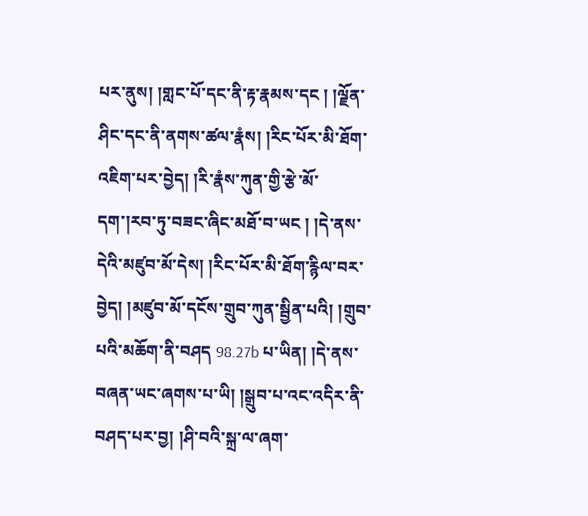པར་ནུས། །གླང་པོ་དང་ནི་རྟ་རྣམས་དང ། །ལྗོན་ཤིང་དང་ནི་ནགས་ཚལ་རྣཾས། །རིང་པོར་མི་ཐོག་འཇིག་པར་བྱེད། །རི་རྣཾས་ཀུན་གྱི་རྩེ་མོ་དག་།རབ་ཏུ་བཟང་ཞིང་མཐོ་བ་ཡང ། །དེ་ནས་དེའི་མཛུབ་མོ་དེས། །རིང་པོར་མི་ཐོག་རྙིལ་བར་བྱེད། །མཛུབ་མོ་དངོས་གྲུབ་ཀུན་སྦྱིན་པའི། །གྲུབ་པའི་མཆོག་ནི་བཤད 98.27b པ་ཡིན། །དེ་ནས་བཞན་ཡང་ཞགས་པ་ཡི། །སྒྲུབ་པ་འང་འདིར་ནི་བཤད་པར་བྱ། །ཤི་བའི་སྐྲ་ལ་ཞག་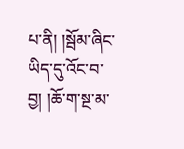པ་ནི། །སྦོམ་ཞིང་ཡིད་དུ་འོང་བ་བྱ། །ཆོ་ག་སྔ་མ་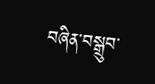བཞིན་བསྒྲུབ་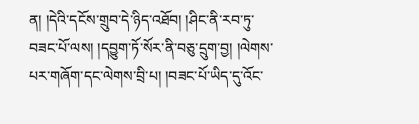ན། །དེའི་དངོས་གྲུབ་དེ་ཉིད་འཐོབ། །ཤིང་ནི་རབ་ཏུ་བཟང་པོ་ལས། །དབྱུག་ཏོ་སོར་ནི་བཅུ་དྲུག་བྱ། །ལེགས་པར་གཞོག་དང་ལེགས་བྲི་པ། །བཟང་པོ་ཡིད་དུ་འོང་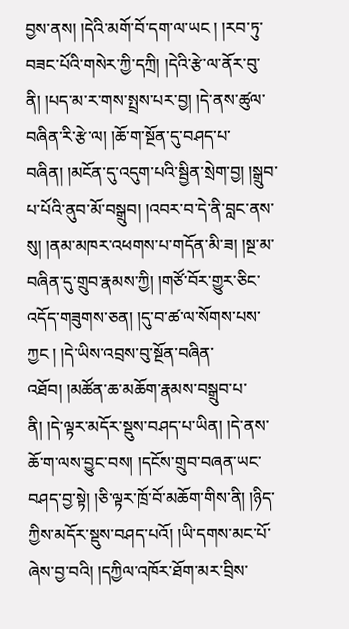བྱས་ནས། །དེའི་མགོ་བོ་དག་ལ་ཡང ། །རབ་ཏུ་བཟང་པོའི་གསེར་ཀྱི་དཀྲི། །དེའི་རྩེ་ལ་ནོར་བུ་ནི། །པད་མ་ར་གས་སྤྲས་པར་བྱ། །དེ་ནས་ཚུལ་བཞིན་རི་རྩེ་ལ། །ཆོ་ག་སྔོན་དུ་བཤད་པ་བཞིན། །མངོན་དུ་འདུག་པའི་སྦྱིན་སྲེག་བྱ། །སྒྲུབ་པ་པོའི་ནུབ་མོ་བསྒྲུབ། །འབར་བ་དེ་ནི་བླང་ནས་སུ། །ནམ་མཁར་འཕགས་པ་གདོན་མི་ཟ། །སྔ་མ་བཞིན་དུ་གྲུབ་རྣམས་ཀྱི། །གཙོ་བོར་གྱུར་ཅིང་འདོད་གཟུགས་ཅན། །དུ་བ་ཚ་ལ་སོགས་པས་ཀྱང ། །དེ་ཡིས་འབྲས་བུ་སྔོན་བཞིན་འཐོབ། །མཚོན་ཆ་མཆོག་རྣམས་བསྒྲུབ་པ་ནི། །དེ་ལྟར་མདོར་སྡུས་བཤད་པ་ཡིན། །དེ་ནས་ཆོ་ག་ལས་བྱུང་བས། །དངོས་གྲུབ་བཞན་ཡང་བཤད་བྱ་སྟེ། །ཅི་ལྟར་ཁྲོ་བོ་མཆོག་གིས་ནི། །ཉིད་ཀྱིས་མདོར་སྡུས་བཤད་པའོ། །ཡི་དགས་མང་པོ་ཞེས་བྱ་བའི། །དཀྱིལ་འཁོར་ཐོག་མར་བྲིས་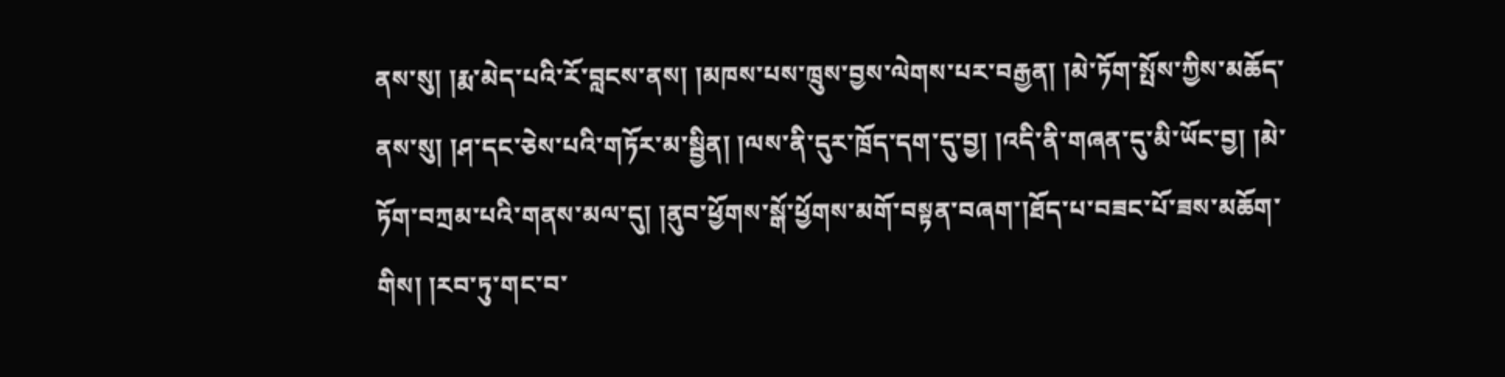ནས་སུ། །རྨ་མེད་པའི་རོ་བླངས་ནས། །མཁས་པས་ཁྲུས་བྱས་ལེགས་པར་བརྒྱན། །མེ་ཏོག་སྤོས་ཀྱིས་མཆོད་ནས་སུ། །ཤ་དང་ཅེས་པའི་གཏོར་མ་སྦྱིན། །ལས་ནི་དུར་ཁྲོད་དག་དུ་བྱ། །འདི་ནི་གཞན་དུ་མི་ཡོང་བྱ། །མེ་ཏོག་བཀྲམ་པའི་གནས་མལ་དུ། །ནུབ་ཕྱོགས་སྒོ་ཕྱོགས་མགོ་བསྟན་བཞག་།ཐོད་པ་བཟང་པོ་ཟས་མཆོག་གིས། །རབ་ཏུ་གང་བ་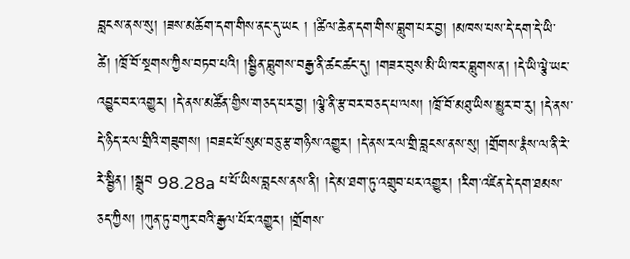བླངས་ནས་སུ། །ཟས་མཆོག་དག་གིས་ནང་དུ་ཡང ། །ཚིལ་ཆེན་དག་གིས་བླུག་པར་བྱ། །མཁས་པས་དེ་དག་དེ་ཡི་ཚེ། །ཁྲོ་བོ་སྔགས་ཀྱིས་བཏབ་པའི། །སྦྱིན་བླུགས་བརྒྱ་ནི་ཚང་ཚང་དུ། །གཟར་བུས་མི་ཡི་ཁར་བླུགས་ན། །དེ་ཡི་ལྕེ་ཡང་འབྱུང་བར་འགྱུར། །དེ་ནས་མཚོན་གྱིས་གཅད་པར་བྱ། །ལྕེ་ནི་རྩ་བར་བཅད་པ་ལས། །ཁྲོ་བོ་མཐུ་ཡིས་མྱུར་བ་རུ། །དེ་ནས་དེ་ཉིད་རལ་གྲིའི་གཟུགས། །བཟང་པོ་སུམ་བཅུ་རྩ་གཉིས་འགྱུར། །དེ་ནས་རལ་གྲི་བླངས་ནས་སུ། །གྲོགས་རྣཾས་ལ་ནི་རེ་རེ་སྦྱིན། །སྒྲུབ 98.28a པ་པོ་ཡིས་བླངས་ནས་ནི། །དེ་མ་ཐག་ཏུ་འགྲུབ་པར་འགྱུར། །རིག་འཛིན་དེ་དག་ཐམས་ཅད་ཀྱིས། །ཀུན་ཏུ་བཀུར་བའི་རྒྱལ་པོར་འགྱུར། །གྲོགས་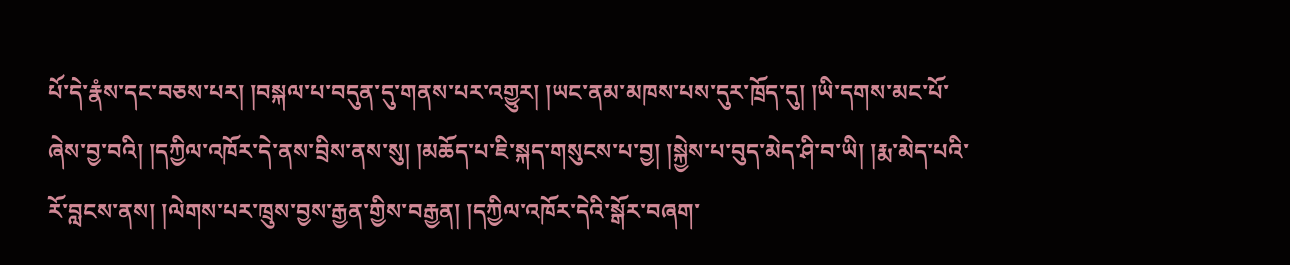པོ་དེ་རྣཾས་དང་བཅས་པར། །བསྐལ་པ་བདུན་དུ་གནས་པར་འགྱུར། །ཡང་ནམ་མཁས་པས་དུར་ཁྲོད་དུ། །ཡི་དགས་མང་པོ་ཞེས་བྱ་བའི། །དཀྱིལ་འཁོར་དེ་ནས་བྲིས་ནས་སུ། །མཆོད་པ་ཇི་སྐད་གསུངས་པ་བྱ། །སྐྱེས་པ་བུད་མེད་ཤི་བ་ཡི། །རྨ་མེད་པའི་རོ་བླངས་ནས། །ལེགས་པར་ཁྲུས་བྱས་རྒྱན་གྱིས་བརྒྱན། །དཀྱིལ་འཁོར་དེའི་སྒོར་བཞག་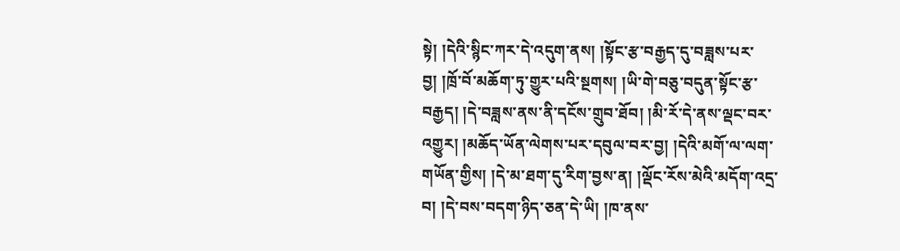སྟེ། །དེའི་སྙིང་ཀར་དེ་འདུག་ནས། །སྟོང་རྩ་བརྒྱད་དུ་བཟླས་པར་བྱ། །ཁྲོ་བོ་མཆོག་ཏུ་གྱུར་པའི་སྔགས། །ཡི་གེ་བཅུ་བདུན་སྟོང་རྩ་བརྒྱད། །དེ་བཟླས་ནས་ནི་དངོས་གྲུབ་ཐོབ། །མི་རོ་དེ་ནས་ལྡང་བར་འགྱུར། །མཆོད་ཡོན་ལེགས་པར་དབུལ་བར་བྱ། །དེའི་མགོ་ལ་ལག་གཡོན་གྱིས། །དེ་མ་ཐག་དུ་རིག་བྱས་ན། །ལྡོང་རོས་མེའི་མདོག་འདྲ་བ། །དེ་བས་བདག་ཉིད་ཅན་དེ་ཡི། །ཁ་ནས་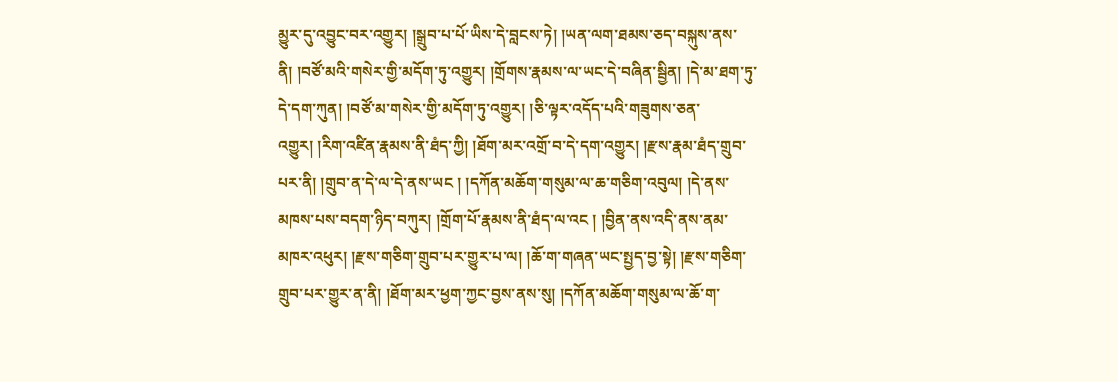མྱུར་དུ་འབྱུང་བར་འགྱུར། །སྒྲུབ་པ་པོ་ཡིས་དེ་བླངས་ཏེ། །ཡན་ལག་ཐམས་ཅད་བསྐུས་ནས་ནི། །བཙོ་མའི་གསེར་གྱི་མདོག་ཏུ་འགྱུར། །གྲོགས་རྣམས་ལ་ཡང་དེ་བཞིན་སྦྱིན། །དེ་མ་ཐག་ཏུ་དེ་དག་ཀུན། །བཙོ་མ་གསེར་གྱི་མདོག་ཏུ་འགྱུར། །ཅི་ལྟར་འདོད་པའི་གཟུགས་ཅན་འགྱུར། །རིག་འཛིན་རྣམས་ནི་ཐཾད་ཀྱི། །ཐོག་མར་འགྲོ་བ་དེ་དག་འགྱུར། །རྫས་རྣམ་ཐཾད་གྲུབ་པར་ནི། །གྲུབ་ན་དེ་ལ་དེ་ནས་ཡང ། །དཀོན་མཆོག་གསུམ་ལ་ཆ་གཅིག་འབུལ། །དེ་ནས་མཁས་པས་བདག་ཉིད་བཀུར། །གྲོག་པོ་རྣམས་ནི་ཐཾད་ལ་འང ། །བྱིན་ནས་འདི་ནས་ནམ་མཁར་འཕུར། །རྫས་གཅིག་གྲུབ་པར་གྱུར་པ་ལ། །ཆོ་ག་གཞན་ཡང་སྤྱད་བྱ་སྟེ། །རྫས་གཅིག་གྲུབ་པར་གྱུར་ན་ནི། །ཐོག་མར་ཕྱག་ཀྱང་བྱས་ནས་སུ། །དཀོན་མཆོག་གསུམ་ལ་ཆོ་ག་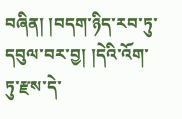བཞིན། །བདག་ཉིད་རབ་ཏུ་དབུལ་བར་བྱ། །དེའི་འོག་ཏུ་རྫས་དེ་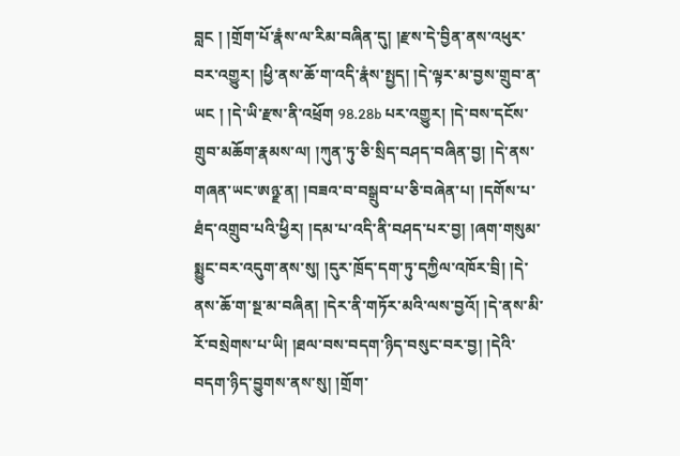བླང ། །གྲོག་པོ་རྣཾས་ལ་རིམ་བཞིན་དུ། །རྫས་དེ་བྱིན་ནས་འཕུར་བར་འགྱུར། །ཕྱི་ནས་ཆོ་ག་འདི་རྣཾས་སྤྱད། །དེ་ལྟར་མ་བྱས་གྲུབ་ན་ཡང ། །དེ་ཡི་རྫས་ནི་འཕྲོག 98.28b པར་འགྱུར། །དེ་བས་དངོས་གྲུབ་མཆོག་རྣམས་ལ། །ཀུན་ཏུ་ཅི་སྲིད་བཤད་བཞིན་བྱ། །དེ་ནས་གཞན་ཡང་ཨཉྫ་ན། །བཟའ་བ་བསྒྲུབ་པ་ཅི་བཞེན་པ། །དགོས་པ་ཐཾད་འགྲུབ་པའི་ཕྱིར། །དམ་པ་འདི་ནི་བཤད་པར་བྱ། །ཞག་གསུམ་སྨྱུང་བར་འདུག་ནས་སུ། །དུར་ཁྲོད་དག་ཏུ་དཀྱིལ་འཁོར་བྲི། །དེ་ནས་ཆོ་ག་སྔ་མ་བཞིན། །དེར་ནི་གཏོར་མའི་ལས་བྱའོ། །དེ་ནས་མི་རོ་བསྲེགས་པ་ཡི། །ཐལ་བས་བདག་ཉིད་བསུང་བར་བྱ། །དེའི་བདག་ཉིད་བྱུགས་ནས་སུ། །གྲོག་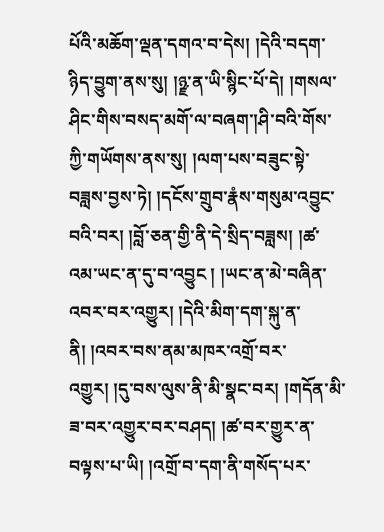པོའི་མཆོག་ལྡན་དགའ་བ་དེས། །དེའི་བདག་ཉིད་བྱུག་ནས་སུ། །ཉྫ་ན་ཡི་སྙིང་པོ་དེ། །གསལ་ཤིང་གིས་བསད་མགོ་ལ་བཞག་།ཤི་བའི་གོས་ཀྱི་གཡོགས་ནས་སུ། །ལག་པས་བཟུང་སྟེ་བཟླས་བྱས་ཏེ། །དངོས་གྲུབ་རྣཾས་གསུམ་འབྱུང་བའི་བར། །བློ་ཅན་གྱི་ནི་དེ་སྲིད་བཟླས། །ཚ་འམ་ཡང་ན་དུ་བ་འབྱུང ། །ཡང་ན་མེ་བཞིན་འབར་བར་འགྱུར། །དེའི་མིག་དག་སྐུ་ན་ནི། །འབར་བས་ནམ་མཁར་འགྲོ་བར་འགྱུར། །དུ་བས་ལུས་ནི་མི་སྣང་བར། །གདོན་མི་ཟ་བར་འགྱུར་བར་བཤད། །ཚ་བར་གྱུར་ན་བལྟས་པ་ཡི། །འགྲོ་བ་དག་ནི་གསོད་པར་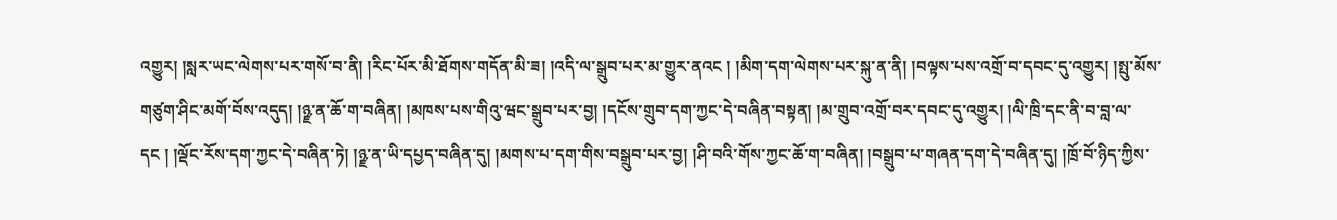འགྱུར། །སླར་ཡང་ལེགས་པར་གསོ་བ་ནི། །རིང་པོར་མི་ཐོགས་གདོན་མི་ཟ། །འདི་ལ་སྒྲུབ་པར་མ་གྱུར་ནའང ། །མིག་དག་ལེགས་པར་སྐུ་ན་ནི། །བལྟས་པས་འགྲོ་བ་དབང་དུ་འགྱུར། །སྤུ་མོས་གཙུག་ཤིང་མགོ་བོས་འདུད། །ཉྫ་ན་ཆོ་ག་བཞིན། །མཁས་པས་གིའུ་ཝང་སྒྲུབ་པར་བྱ། །དངོས་གྲུབ་དག་ཀྱང་དེ་བཞིན་བསྟན། །མ་གྲུབ་འགྲོ་བར་དབང་དུ་འགྱུར། །ལི་ཁྲི་དང་ནི་བ་བླ་ལ་དང ། །ལྡོང་རོས་དག་ཀྱང་དེ་བཞིན་ཏེ། །ཉྫ་ན་ཡི་དཔྱད་བཞིན་དུ། །མགས་པ་དག་གིས་བསྒྲུབ་པར་བྱ། །ཤི་བའི་གོས་ཀྱང་ཆོ་ག་བཞིན། །བསྒྲུབ་པ་གཞན་དག་དེ་བཞིན་དུ། །ཁྲོ་བོ་ཉིད་ཀྱིས་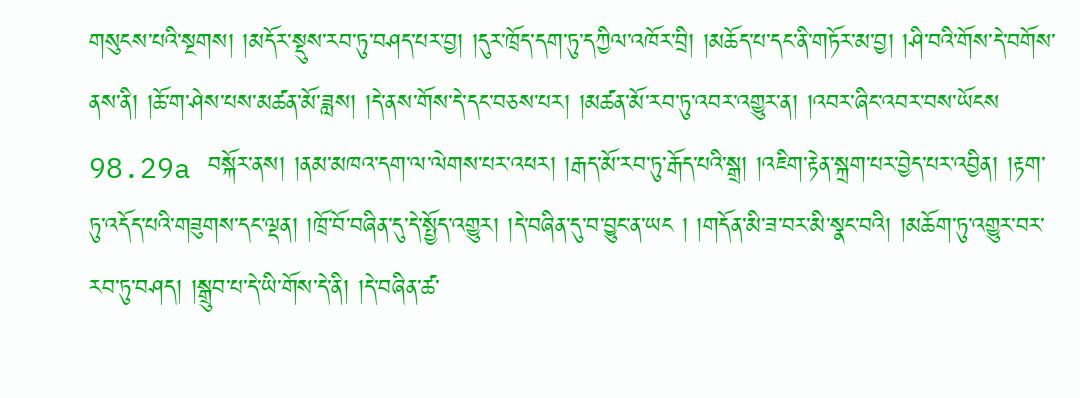གསུངས་པའི་སྔགས། །མདོར་སྡུས་རབ་ཏུ་བཤད་པར་བྱ། །དུར་ཁྲོད་དག་ཏུ་དཀྱིལ་འཁོར་བྲི། །མཆོད་པ་དང་ནི་གཏོར་མ་བྱ། །ཤི་བའི་གོས་དེ་བགོས་ནས་ནི། །ཆོ་ག་ཤེས་པས་མཚན་མོ་ཟླས། །དེ་ནས་གོས་དེ་དང་བཅས་པར། །མཚན་མོ་རབ་ཏུ་འབར་འགྱུར་ན། །འབར་ཞིང་འབར་བས་ཡོངས 98.29a བསྐོར་ནས། །ནམ་མཁའ་དག་ལ་ལེགས་པར་འཕར། །རྒད་མོ་རབ་ཏུ་རྒོད་པའི་སྒྲ། །འཇིག་རྟེན་སྐྲག་པར་བྱེད་པར་འབྱིན། །རྟག་ཏུ་འདོད་པའི་གཟུགས་དང་ལྡན། །ཁྲོ་བོ་བཞིན་དུ་དེ་སྤྱོད་འགྱུར། །དེ་བཞིན་དུ་བ་བྱུང་ན་ཡང ། །གདོན་མི་ཟ་བར་མི་སྣང་བའི། །མཆོག་ཏུ་འགྱུར་བར་རབ་ཏུ་བཤད། །སྒྲུབ་པ་དེ་ཡི་གོས་དེ་ནི། །དེ་བཞིན་ཚ་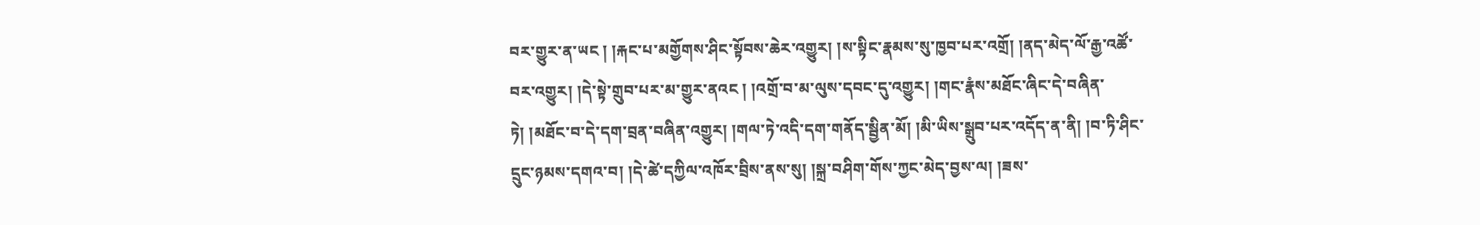བར་གྱུར་ན་ཡང ། །རྐང་པ་མགྱོགས་ཤིང་སྟོབས་ཆེར་འགྱུར། །ས་སྟིང་རྣམས་སུ་ཁྱབ་པར་འགྲོ། །ནད་མེད་ལོ་རྒྱ་འཚོ་བར་འགྱུར། །དེ་སྟེ་གྲུབ་པར་མ་གྱུར་ནའང ། །འགྲོ་བ་མ་ལུས་དབང་དུ་འགྱུར། །གང་རྣཾས་མཐོང་ཞིང་དེ་བཞིན་ཏེ། །མཐོང་བ་དེ་དག་བྲན་བཞིན་འགྱུར། །གལ་ཏེ་འདི་དག་གནོད་སྦྱིན་མོ། །མི་ཡིས་སྒྲུབ་པར་འདོད་ན་ནི། །བ་ཏི་ཤིང་དྲུང་ཉམས་དགའ་བ། །དེ་ཚེ་དཀྱིལ་འཁོར་བྲིས་ནས་སུ། །སྐྲ་བཤིག་གོས་ཀྱང་མེད་བྱས་ལ། །ཟས་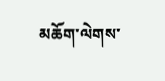མཆོག་ལེགས་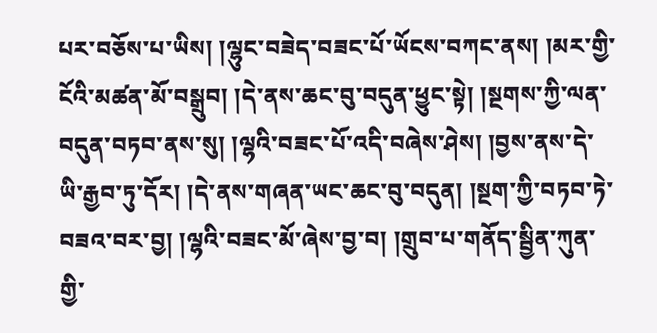པར་བཅོས་པ་ཡིས། །ལྷུང་བཟེད་བཟང་པོ་ཡོངས་བཀང་ནས། །མར་གྱི་ངོའི་མཚན་མོ་བསྒྲུབ། །དེ་ནས་ཆང་བུ་བདུན་ཕྱུང་སྟེ། །སྔགས་ཀྱི་ལན་བདུན་བཏབ་ནས་སུ། །ལྷའི་བཟང་པོ་འདི་བཞེས་ཤེས། །བྱས་ནས་དེ་ཡི་རྒྱབ་ཏུ་དོར། །དེ་ནས་གཞན་ཡང་ཆང་བུ་བདུན། །སྔག་ཀྱི་བཏབ་ཏེ་བཟའ་བར་བྱ། །ལྷའི་བཟང་མོ་ཞེས་བྱ་བ། །གྲུབ་པ་གནོད་སྦྱིན་ཀུན་གྱི་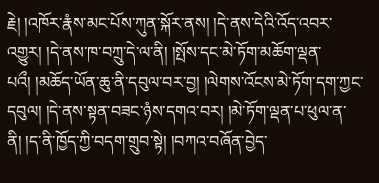རྗེ། །འཁོར་རྣཾས་མང་པོས་ཀུན་སྐོར་ནས། །དེ་ནས་དེའི་འོད་འབར་འགྱུར། །དེ་ནས་ཁ་བཀྲུ་དེ་ལ་ནི། །སྤོས་དང་མེ་ཏོག་མཆོག་ལྡན་པའྀ། །མཆོད་ཡོན་ཆུ་ནི་དབུལ་བར་བྱ། །ལེགས་འོངས་མེ་ཏོག་དག་ཀྱང་དབུལ། །དེ་ནས་སྟན་བཟང་ཉཾས་དགའ་བར། །མེ་ཏོག་ལྡན་པ་ཕུལ་ན་ནི། །ད་ནི་ཁྱོད་ཀྱི་བདག་གྲུབ་སྟེ། །བཀའ་བཞོན་བྱེད་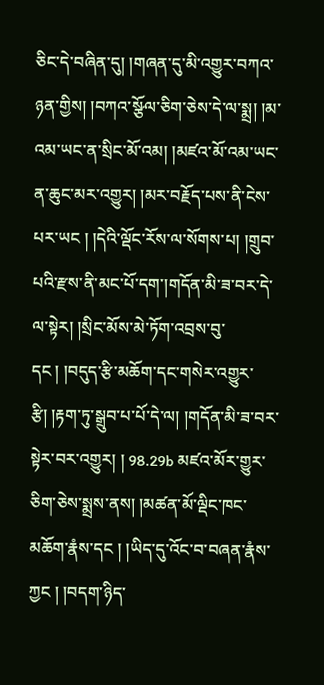ཅིང་དེ་བཞིན་དུ། །གཞན་དུ་མི་འགྱུར་བཀའ་ཉན་གྱིས། །བཀའ་སྩོལ་ཅིག་ཅེས་དེ་ལ་སྨྲ། །མ་འམ་ཡང་ན་སྲིང་མོ་འམ། །མཛའ་མོ་འམ་ཡང་ན་ཆུང་མར་འགྱུར། །མར་བརྗོད་པས་ནི་ངེས་པར་ཡང ། །དེའི་ལྡོང་རོས་ལ་སོགས་པ། །གྲུབ་པའི་རྫས་ནི་མང་པོ་དག་།གདོན་མི་ཟ་བར་དེ་ལ་སྟེར། །སྲིང་མོས་མེ་ཏོག་འབྲས་བུ་དང ། །བདུད་རྩི་མཆོག་དང་གསེར་འགྱུར་རྩི། །རྟག་ཏུ་སྒྲུབ་པ་པོ་དེ་ལ། །གདོན་མི་ཟ་བར་སྟེར་བར་འགྱུར། ། 98.29b མཛའ་མོར་གྱུར་ཅིག་ཅེས་སྨྲས་ནས། །མཚན་མོ་ལྡིང་ཁང་མཆོག་རྣཾས་དང ། །ཡིད་དུ་འོང་བ་བཞན་རྣཾས་ཀྱང ། །བདག་ཉིད་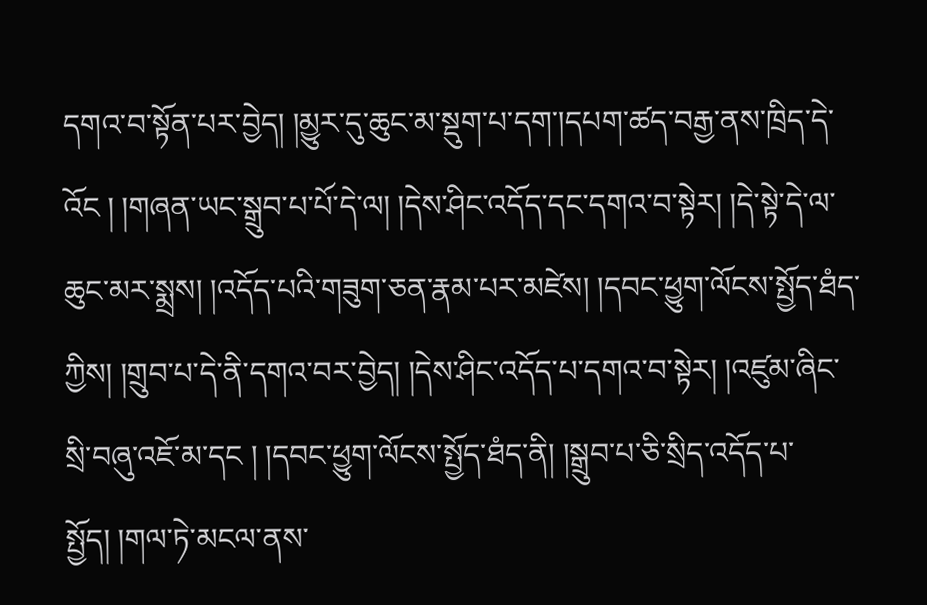དགའ་བ་སྟོན་པར་བྱེད། །མྱུར་དུ་ཆུང་མ་སྡུག་པ་དག་།དཔག་ཚད་བརྒྱ་ནས་ཁྲིད་དེ་འོང ། །གཞན་ཡང་སྒྲུབ་པ་པོ་དེ་ལ། །དེས་ཤིང་འདོད་དང་དགའ་བ་སྟེར། །དེ་སྟེ་དེ་ལ་ཆུང་མར་སྨྲས། །འདོད་པའི་གཟུག་ཅན་རྣམ་པར་མཛེས། །དབང་ཕྱུག་ལོངས་སྤྱོད་ཐཾད་ཀྱིས། །གྲུབ་པ་དེ་ནི་དགའ་བར་བྱེད། །དེས་ཤིང་འདོད་པ་དགའ་བ་སྟེར། །འཛུམ་ཞིང་སྲི་བཞུ་འཇོ་མ་དང ། །དབང་ཕྱུག་ལོངས་སྤྱོད་ཐཾད་ནི། །སྒྲུབ་པ་ཅི་སྲིད་འདོད་པ་སྤྱོད། །གལ་ཏེ་མངལ་ནས་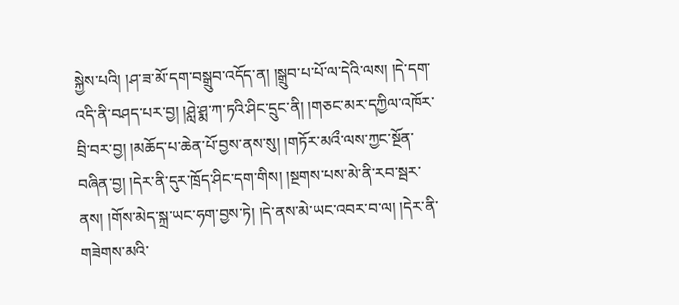སྐྱེས་པའི། །ཤ་ཟ་མོ་དག་བསྒྲུབ་འདོད་ན། །སྒྲུབ་པ་པོ་ལ་དེའི་ལས། །དེ་དག་འདི་ནི་བཤད་པར་བྱ། །ཤླེ་ཤྨ་ཀ་ཏའི་ཤིང་དྲུང་ནི། །གཅང་མར་དཀྱིལ་འཁོར་བྲི་བར་བྱ། །མཆོད་པ་ཆེན་པོ་བྱས་ནས་སུ། །གཏོར་མའྀ་ལས་ཀྱང་སྔོན་བཞིན་བྱ། །དེར་ནི་དུར་ཁྲོད་ཤིང་དག་གིས། །སྔགས་པས་མེ་ནི་རབ་སྦར་ནས། །གོས་མེད་སྐྲ་ཡང་ཧག་བྱས་ཏེ། །དེ་ནས་མེ་ཡང་འབར་བ་ལ། །དེར་ནི་གཟེགས་མའི་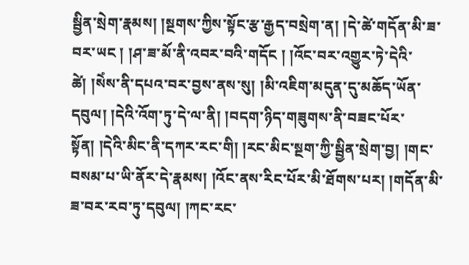སྦྱིན་སྲེག་རྣམས། །སྔགས་ཀྱིས་སྟོང་རྩ་རྒྱད་བསྲེག་ན། །དེ་ཚེ་གདོན་མི་ཟ་བར་ཡང ། །ཤ་ཟ་མོ་ནི་འབར་བའི་གདོང ། །འོང་བར་འགྱུར་ཏེ་དེའི་ཚེ། །སེཾས་ནི་དཔའ་བར་བྱས་ནས་སུ། །མི་འཇིག་མདུན་དུ་མཆོད་ཡོན་དབུལ། །དེའི་འོག་ཏུ་དེ་ལ་ནི། །བདག་ཉིད་གཟུགས་ནི་བཟང་པོར་སྟོན། །དེའི་མིང་ནི་དཀར་རང་གི། །རང་མིང་སྔག་ཀྱི་སྦྱིན་སྲེག་བྱ། །གང་བསམ་པ་ཡི་ནོར་དེ་རྣམས། །འོང་ནས་རིང་པོར་མི་ཐོགས་པར། །གདོན་མི་ཟ་བར་རབ་ཏུ་དབུལ། །ཀང་རང་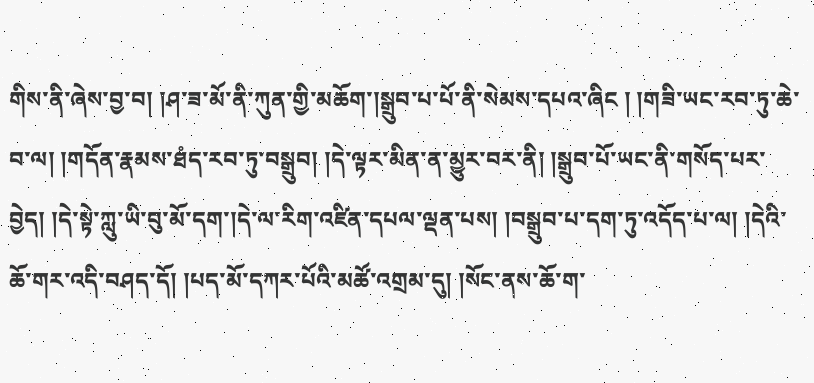གིས་ནི་ཞེས་བྱ་བ། །ཤ་ཟ་མོ་ནི་ཀུན་གྱི་མཆོག་།སྒྲུབ་པ་པོ་ནི་སེམས་དཔའ་ཞིང ། །གཟི་ཡང་རབ་ཏུ་ཆེ་བ་ལ། །གདོན་རྣམས་ཐཾད་རབ་ཏུ་བསྒྲུབ། །དེ་ལྟར་མིན་ན་མྱུར་བར་ནི། །སྒྲུབ་པོ་ཡང་ནི་གསོད་པར་བྱེད། །དེ་སྟེ་ཀླུ་ཡི་བུ་མོ་དག་།དེ་ལ་རིག་འཛིན་དཔལ་ལྡན་པས། །བསྒྲུབ་པ་དག་ཏུ་འདོད་པ་ལ། །དེའི་ཆོ་གར་འདི་བཤད་དོ། །པད་མོ་དཀར་པོའི་མཚོ་འགྲམ་དུ། །སོང་ནས་ཆོ་ག་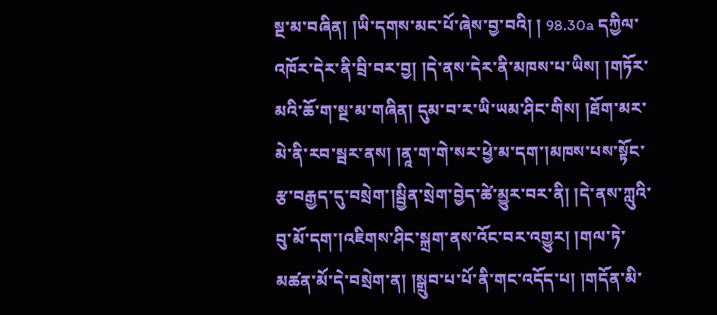སྔ་མ་བཞིན། །ཡི་དགས་མང་པོ་ཞེས་བྱ་བའི། ། 98.30a དཀྱིལ་འཁོར་དེར་ནི་བྲི་བར་བྱ། །དེ་ནས་དེར་ནི་མཁས་པ་ཡིས། །གཏོར་མའི་ཆོ་ག་སྔ་མ་གཞིན། དུམ་བ་ར་ཡི་ཡམ་ཤིང་གིས། །ཐོག་མར་མེ་ནི་རབ་སྦར་ནས། །ནཱ་ག་གེ་སར་ཕྱེ་མ་དག་།མཁས་པས་སྟོང་རྩ་བརྒྱད་དུ་བསྲེག་།སྦྱིན་སྲེག་བྱེད་ཚེ་མྱུར་བར་ནི། །དེ་ནས་ཀླུའི་བུ་མོ་དག་།འཇིགས་ཤིང་སྐྲག་ནས་འོང་བར་འགྱུར། །གལ་ཏེ་མཚན་མོ་དེ་བསྲེག་ན། །སྒྲུབ་པ་པོ་ནི་གང་འདོད་པ། །གདོན་མི་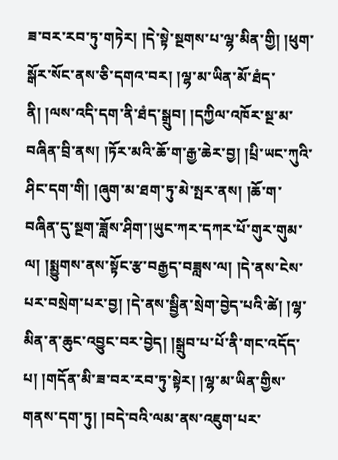ཟ་བར་རབ་ཏུ་གཏེར། །དེ་སྟེ་སྔགས་པ་ལྷ་མིན་གྱི། །ཕུག་སྒོར་སོང་ནས་ཅི་དགའ་བར། །ལྷ་མ་ཡིན་མོ་ཐཾད་ནི། །ལས་འདི་དག་ནི་ཐཾད་སྒྲུབ། །དཀྱིལ་འཁོར་སྔ་མ་བཞིན་བྲི་ནས། །ཏོར་མའི་ཆོ་ག་རྒྱ་ཆེར་བྱ། །པྲི་ཡང་ཀུའི་ཤིང་དག་གི། །ཞུག་མ་ཐག་ཏུ་མེ་སྤར་ནས། །ཆོ་ག་བཞིན་དུ་སྔག་ཟློས་ཤིག་།ཡུང་ཀར་དཀར་པོ་གུར་གུམ་ལ། །སྨྱུགས་ནས་སྟོང་རྩ་བརྒྱད་བཟླས་ལ། །དེ་ནས་ངེས་པར་བསྲེག་པར་བྱ། །དེ་ནས་སྦྱིན་སྲེག་བྱེད་པའི་ཚེ། །ལྷ་མིན་ན་ཆུང་འབྱུང་བར་བྱེད། །སྒྲུབ་པ་པོ་ནི་གང་འདོད་པ། །གདོན་མི་ཟ་བར་རབ་ཏུ་སྟེར། །ལྷ་མ་ཡིན་གྱིས་གནས་དག་ཏུ། །བདེ་བའི་ལམ་ནས་འཇུག་པར་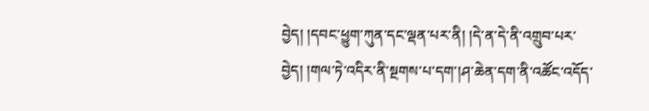བྱེད། །དབང་ཕྱུག་ཀུན་དང་ལྡན་པར་ནི། །དེ་ན་དེ་ནི་འགྲུབ་པར་བྱེད། །གལ་ཏེ་འདིར་ནི་སྔགས་པ་དག་།ཤ་ཆེན་དག་ནི་འཚོང་འདོད་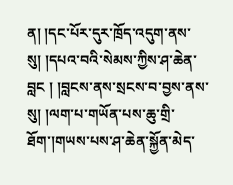ན། །དང་པོར་དུར་ཁྲོད་འདུག་ནས་སུ། །དཔའ་བའི་སེམས་ཀྱིས་ཤ་ཆེན་བླང ། །བླངས་ནས་སྲངས་བ་བྱས་ནས་སུ། །ལག་པ་གཡོན་པས་ཆུ་གྲི་ཐོག་།གཡས་པས་ཤ་ཆེན་སྐྱོན་མེད་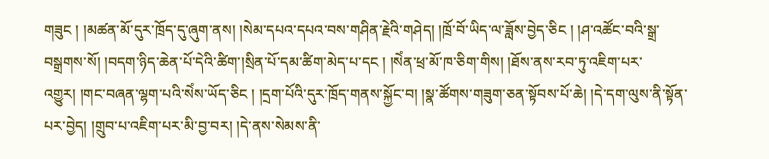གཟུང ། །མཚན་མོ་དུར་ཁྲོད་དུ་ཞུག་ནས། །སེམ་དཔའ་དཔའ་བས་གཤིན་རྗེའི་གཤེད། །ཁྲོ་བོ་ཡིད་ལ་ཟློས་བྱེད་ཅིང ། །ཤ་འཚོང་བའི་སྒྲ་བསྒྲགས་སོ། །བདག་ཉིད་ཆེན་པོ་དེའི་ཚིག་།སྲིན་པོ་དམ་ཚིག་མེད་པ་དང ། །སེཾན་ཕྲ་མོ་ཁ་ཅིག་གིས། །ཐོས་ནས་རབ་ཏུ་འཇིག་པར་འགྱུར། །གང་བཞན་ལྷག་པའི་སེཾས་ཡོད་ཅིང ། །དྲག་པོའི་དུར་ཁྲོད་གནས་སྐྱོང་བ། །སྣ་ཚོགས་གཟུག་ཅན་སྟོབས་པོ་ཆེ། །དེ་དག་ལུས་ནི་སྟོན་པར་བྱེད། །གྲུབ་པ་འཇིག་པར་མི་བྱ་བར། །དེ་ནས་སེམས་ནི་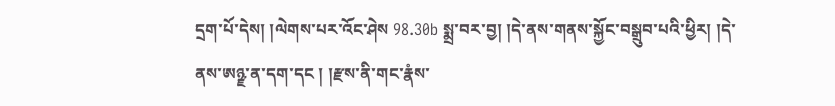དྲག་པོ་དེས། །ལེགས་པར་འོང་ཤེས 98.30b སྨྲ་བར་བྱ། །དེ་ནས་གནས་སྐྱོང་བསྒྲུབ་པའི་ཕྱིར། །དེ་ནས་ཨཉྫ་ན་དག་དང ། །རྫས་ནི་གང་རྣཾས་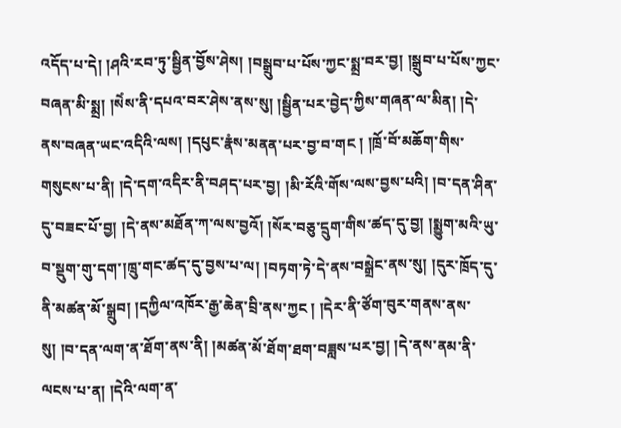འདོད་པ་དེ། །ཤའི་རབ་ཏུ་སྦྱིན་བྱོས་ཤེས། །བསྒྲུབ་པ་པོས་ཀྱང་སྨྲ་བར་བྱ། །སྒྲུབ་པ་པོས་ཀྱང་བཞན་མི་སྨྲ། །སེཾས་ནི་དཔའ་བར་ཤེས་ནས་སུ། །སྦྱིན་པར་བྱེད་ཀྱིས་གཞན་ལ་མིན། །དེ་ནས་བཞན་ཡང་འདིའི་ལས། །དཔུང་རྣཾས་མནན་པར་བྱ་བ་གང ། །ཁྲོ་བོ་མཆོག་གིས་གསུངས་པ་ནི། །དེ་དག་འདིར་ནི་བཤད་པར་བྱ། །མི་རོའི་གོས་ལས་བྱས་པའི། །བ་དན་ཤིན་དུ་བཟང་པོ་བྱ། །དེ་ནས་མཐོན་ཀ་ལས་བྱའོ། །སོར་བཅུ་དྲུག་གིས་ཚད་དུ་བྱ། །སྨྱུག་མའི་ཡུ་བ་སྡུག་གུ་དག་།ཁྲུ་གང་ཚད་དུ་བྱས་པ་ལ། །བཏག་ཏེ་དེ་ནས་བསྒྲེང་ནས་སུ། །དུར་ཁྲོད་དུ་ནི་མཚན་མོ་སྒྲུབ། །དཀྱིལ་འཁོར་རྒྱ་ཆེན་བྲི་ནས་ཀྱང ། །དེར་ནི་ཙོག་བུར་གནས་ནས་སུ། །བ་དན་ལག་ན་ཐོག་ནས་ནི། །མཚན་མོ་ཐོག་ཐག་བཟླས་པར་བྱ། །དེ་ནས་ནམ་ནི་ལངས་པ་ན། །དེའི་ལག་ན་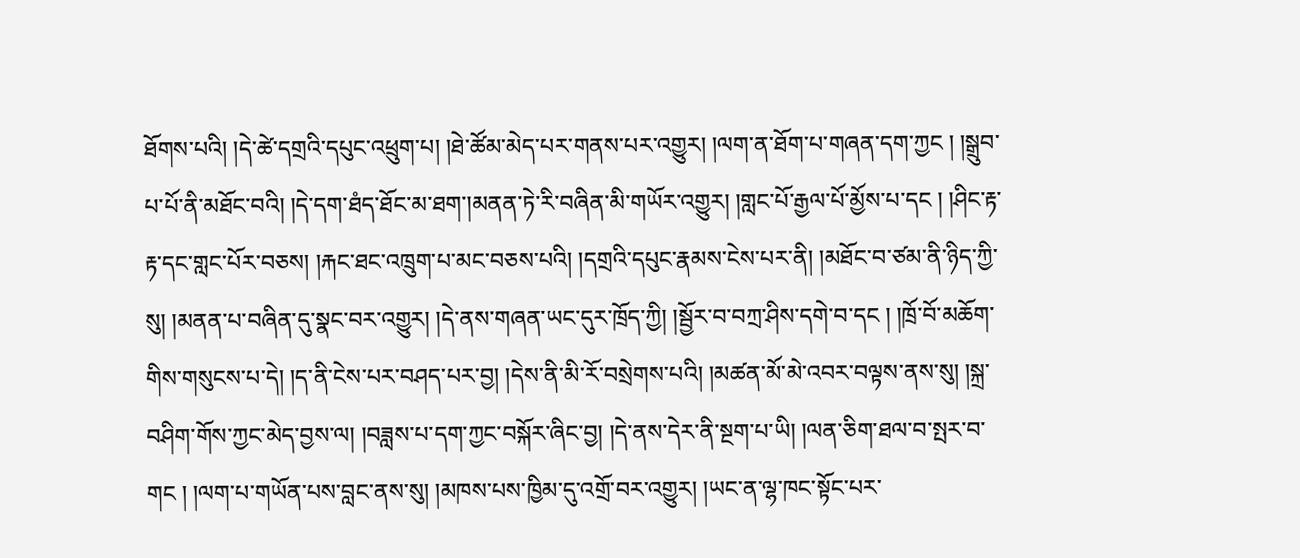ཐོགས་པའི། །དེ་ཚེ་དགྲའི་དཔུང་འཕྲུག་པ། །ཐེ་ཚོམ་མེད་པར་གནས་པར་འགྱུར། །ལག་ན་ཐོག་པ་གཞན་དག་ཀྱང ། །སྒྲུབ་པ་པོ་ནི་མཐོང་བའི། །དེ་དག་ཐཾད་ཐོང་མ་ཐག་།མནན་ཏེ་རི་བཞིན་མི་གཡོར་འགྱུར། །གླང་པོ་རྒྱལ་པོ་མྱོས་པ་དང ། །ཤིང་རྟ་རྟ་དང་གླང་པོར་བཅས། །རྐང་ཐང་འཁྲུག་པ་མང་བཅས་པའི། །དགྲའི་དཔུང་རྣམས་ངེས་པར་ནི། །མཐོང་བ་ཙམ་ནི་ཉིད་ཀྱི་སུ། །མནན་པ་བཞིན་དུ་སྣང་བར་འགྱུར། །དེ་ནས་གཞན་ཡང་དུར་ཁྲོད་ཀྱི། །སྦྱོར་བ་བཀྲ་ཤིས་དགེ་བ་དང ། །ཁྲོ་བོ་མཆོག་གིས་གསུངས་པ་དེ། །ད་ནི་ངེས་པར་བཤད་པར་བྱ། །དེས་ནི་མི་རོ་བསྲེགས་པའི། །མཚན་མོ་མེ་འབར་བལྟས་ནས་སུ། །སྐྲ་བཤིག་གོས་ཀྱང་མེད་བྱས་ལ། །བཟླས་པ་དག་ཀྱང་བསྐོར་ཞིང་བྱ། །དེ་ནས་དེར་ནི་སྔག་པ་ཡི། །ལན་ཅིག་ཐལ་བ་སྤར་བ་གང ། །ལག་པ་གཡོན་པས་བླང་ནས་སུ། །མཁས་པས་ཁྱིམ་དུ་འགྲོ་བར་འགྱུར། །ཡང་ན་ལྷ་ཁང་སྟོང་པར་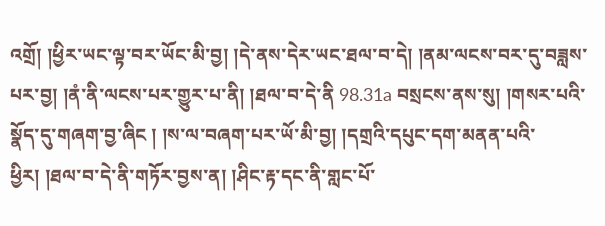འགྲོ། །ཕྱིར་ཡང་ལྟ་བར་ཡོང་མི་བྱ། །དེ་ནས་དེར་ཡང་ཐལ་བ་དེ། །ནམ་ལངས་བར་དུ་བཟླས་པར་བྱ། །ནཾ་ནི་ལངས་པར་གྱུར་པ་ནི། །ཐལ་བ་དེ་ནི 98.31a བསྲངས་ནས་སུ། །གསར་པའི་སྣོད་དུ་གཞག་བྱ་ཞིང ། །ས་ལ་བཞག་པར་ཡོ་མི་བྱ། །དགྲའི་དཔུང་དག་མནན་པའི་ཕྱིར། །ཐལ་བ་དེ་ནི་གཏོར་བྱས་ན། །ཤིང་རྟ་དང་ནི་གླང་པོ་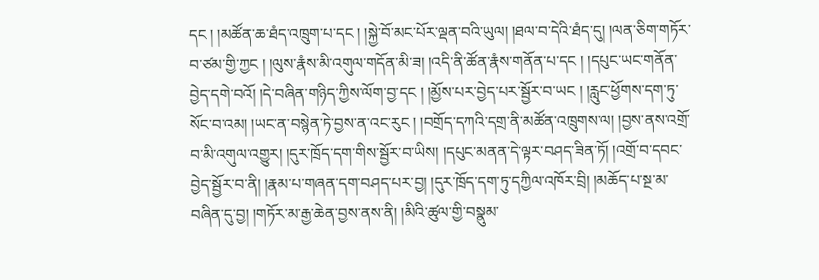དང ། །མཚོན་ཆ་ཐཾད་འཁྲུག་པ་དང ། །སྐྱེ་བོ་མང་པོར་ལྡན་བའི་ཡུལ། །ཐལ་བ་དེའི་ཐཾད་དུ། །ལན་ཅིག་གཏོར་བ་ཙམ་གྱི་ཀྱང ། །ལུས་རྣཾས་མི་འགུལ་གདོན་མི་ཟ། །འདི་ནི་ཚོན་རྣཾས་གནོན་པ་དང ། །དཔུང་ཡང་གནོན་བྱེད་དགེ་བའོ། །དེ་བཞིན་གཉིད་ཀྱིས་ལོག་བྱ་དང ། །མྱོས་པར་བྱེད་པར་སྦྱོར་བ་ཡང ། །རླུང་ཕྱོགས་དག་ཏུ་སོང་བ་འམ། །ཡང་ན་བསྙེན་ཏེ་བྱས་ན་འང་རུང ། །བགྲོད་དཀའི་དགྲ་ནི་མཚོན་འཁྲུགས་ལ། །བྱས་ནས་འགྲོ་བ་མི་འགུལ་འགྱུར། །དུར་ཁྲོད་དག་གིས་སྦྱོར་བ་ཡིས། །དཔུང་མནན་དེ་ལྟར་བཤད་ཟིན་ཏོ། །འགྲོ་བ་དབང་བྱེད་སྦྱོར་བ་ནི། །རྣམ་པ་གཞན་དག་བཤད་པར་བྱ། །དུར་ཁྲོད་དག་ཏུ་དཀྱིལ་འཁོར་བྲི། །མཆོད་པ་སྔ་མ་བཞིན་དུ་བྱ། །གཏོར་མ་རྒྱ་ཆེན་བྱས་ནས་ནི། །མིའི་ཚུལ་གྱི་བསྣུམ་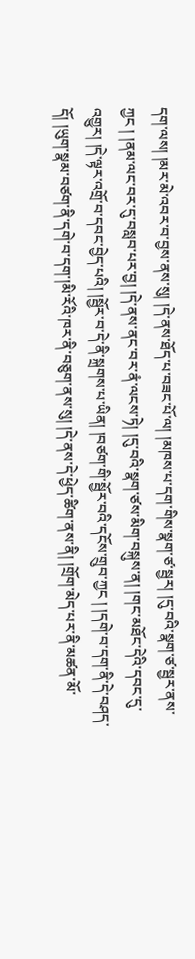དག་ལས། །མར་མེ་འབར་བ་བྱས་ནས་སུ། །དེ་ནས་ཐོད་པ་བཟང་པོ་ལ། །མཁས་པ་དག་གིས་སྣག་ཙ་སྦྱར། །དུ་བའི་སྣག་ཙ་སྦྱར་ནས་ཀྱང ། །ནམ་ལང་བར་དུ་བསླབ་པར་བྱ། །དེ་ནས་ནང་བར་ནཾ་ལངས་ཏེ། །དུ་བའི་སྣག་ཙས་མིག་བསྐུས་ན། །གང་མཐོང་དེའི་དབང་དུ་འགྱུར། །དེ་ལྟར་འགྲོ་བ་དབང་བྱེད་པའི། །སྦྱོར་བ་དེ་ནི་སྐྲགས་པ་ཡིན། །བཙག་གི་སྦྱོར་བའི་དངོས་གྲུབ་ཀྱང ། །དགེ་བ་དག་ནི་དེ་བཤད་དོ། །ཡུག་སྣམ་བཙག་ནི་དགེ་བ་དག་།མི་རོའི་ཁར་ནི་བཅུག་ནས་སུ། །དེ་ནས་དེ་ཕྱེད་ཚིག་ནས་ནི། །གྲོག་མེད་པར་ནི་མཚན་མོ་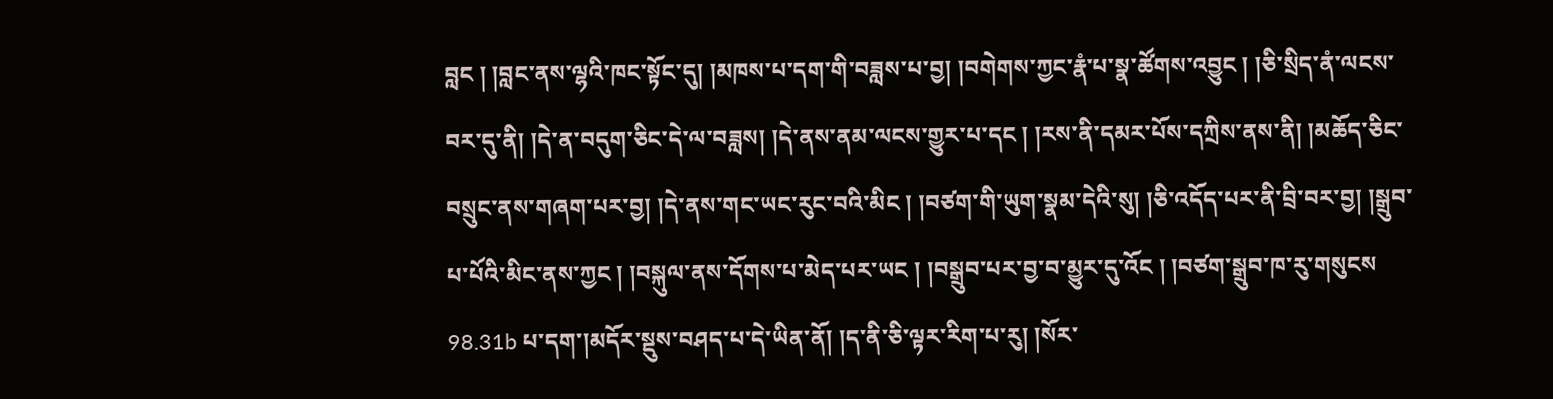བླང ། །བླང་ནས་ལྷའི་ཁང་སྟོང་དུ། །མཁས་པ་དག་གི་བཟླས་པ་བྱ། །བགེགས་ཀྱང་རྣཾ་པ་སྣ་ཚོགས་འབྱུང ། །ཅི་སྲིད་ནཾ་ལངས་བར་དུ་ནི། །དེ་ན་བདུག་ཅིང་དེ་ལ་བཟླས། །དེ་ནས་ནམ་ལངས་གྱུར་པ་དང ། །རས་ནི་དམར་པོས་དཀྲིས་ནས་ནི། །མཆོད་ཅིང་བསྲུང་ནས་གཞག་པར་བྱ། །དེ་ནས་གང་ཡང་རུང་བའི་མིང ། །བཙག་གི་ཡུག་སྣམ་དེའི་སུ། །ཅི་འདོད་པར་ནི་བྲི་བར་བྱ། །སྒྲུབ་པ་པོའི་མིང་ནས་ཀྱང ། །བསྐུལ་ནས་དོགས་པ་མེད་པར་ཡང ། །བསྒྲུབ་པར་བྱ་བ་མྱུར་དུ་འོང ། །བཙག་སྒྲུབ་ཁ་རུ་གསུངས 98.31b པ་དག་།མདོར་སྡུས་བཤད་པ་དེ་ཡིན་ནོ། །ད་ནི་ཅི་ལྟར་རིག་པ་རུ། །སོར་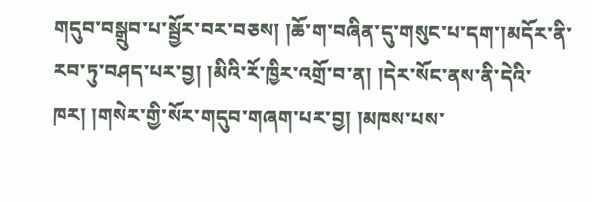གདུབ་བསྒྲུབ་པ་སྦྱོར་བར་བཅས། །ཆོ་ག་བཞིན་དུ་གསུང་པ་དག་།མདོར་ནི་རབ་ཏུ་བཤད་པར་བྱ། །མིའི་རོ་ཁྱིར་འགྲོ་བ་ན། །དེར་སོང་ནས་ནི་དེའི་ཁར། །གསེར་གྱི་སོར་གདུབ་གཞག་པར་བྱ། །མཁས་པས་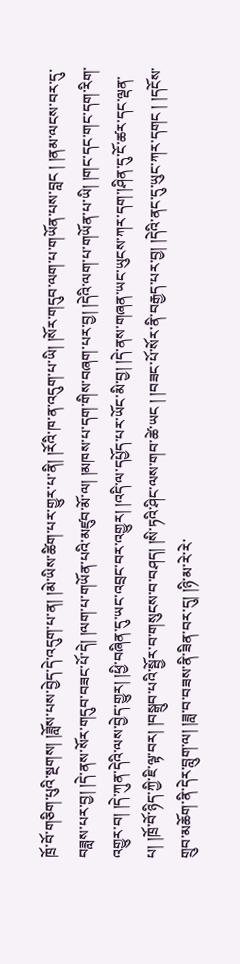ཁྲོ་བོ་གཅིག་པུའི་སྔགས། །ཟློས་པས་བྱེད་དེ་འདུག་པ་ན། །མེ་ཡིས་ཚིག་པར་གྱུར་པ་ནི། །རོའི་ཁ་ན་འདུག་པ་ཡི། །སོར་གདུབ་ལག་པ་གཡོན་པས་བླང ། །ནམ་ལངས་བར་དུ་བཟླས་པར་བྱ། །དེ་ནས་སོར་གདུབ་བཟང་པོ་དེ། །ལག་པ་གཡོན་པའི་མཛུབ་མོ་ལ། །མཁས་པ་དག་གིས་བཞག་པར་བྱ། །དེའི་ལག་པ་གཡོན་པ་ཡི། །གང་དང་གང་དག་རིག་འགྱུར་བ། །དེ་ཀུན་དེའི་ལས་བྱེད་གྱུར། །ཕྱི་བཞིན་དུ་ཡང་འབྲང་བར་འགྱུར། །འདི་ལ་དཔྱོད་པར་ཡོང་མི་བྱ། །དེ་ནས་གཞན་ཡང་ཡུངས་ཀར་དག་།ཤིན་དུ་ངོ་ཚར་དང་ལྡན་པ། །ཁྲོ་བོ་ཉིད་ཀྱི་ཇི་ལྟ་བར། །བསྒྲུབ་པའི་སྦྱོར་བ་གསུངས་བ་བཤད། །སི་ཏའི་ཤིང་ལས་གབ་ཚེ་ཡང ། །བཟང་པོ་སོར་ནི་བརྒྱད་པར་བྱ། །དེའི་ནང་དུ་ཡུང་ཀར་དགང ། །དངོས་གྲུབ་མཆོག་ནི་དེར་བླུག་ལ། །ཟླ་བ་བཟས་ནི་ཟིན་བར་དུ། །ཉི་མ་རེ་རེ་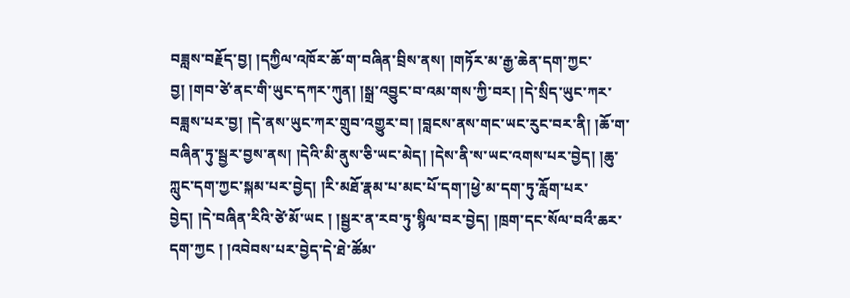བཟླས་བརྗོད་བྱ། །དཀྱིལ་འཁོར་ཆོ་ག་བཞིན་བྲིས་ནས། །གཏོར་མ་རྒྱ་ཆེན་དག་ཀྱང་བྱ། །གབ་ཙེ་ནང་གི་ཡུང་དཀར་ཀུན། །སྒྲ་འབྱུང་བ་འམ་གས་ཀྱི་བར། །དེ་སྲིད་ཡུང་ཀར་བཟླས་པར་བྱ། །དེ་ནས་ཡུང་ཀར་གྲུབ་འགྱུར་བ། །བླངས་ནས་གང་ཡང་རུང་བར་ནི། །ཆོ་ག་བཞིན་ཏུ་སྦྱར་བྱས་ནས། །དེའི་མི་ནུས་ཅི་ཡང་མེད། །དེས་ནི་ས་ཡང་འགས་པར་བྱེད། །ཆུ་ཀླུང་དག་ཀྱང་སྐམ་པར་བྱེད། །རི་མཐོ་རྣམ་པ་མང་པོ་དག་།ཕྱེ་མ་དག་ཏུ་རློག་པར་བྱེད། །དེ་བཞིན་རིའི་ཙེ་མོ་ཡང ། །སྦྱར་ན་རབ་ཏུ་སྙིལ་བར་བྱེད། །ཁྲག་དང་སོལ་བའྀ་ཆར་དག་ཀྱང ། །འབེབས་པར་བྱེད་དེ་ཐེ་ཚོམ་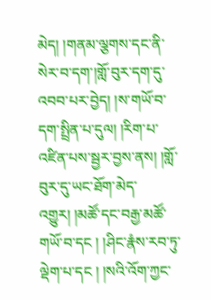མེད། །གནམ་ལྕགས་དང་ནི་སེར་བ་དག་།གློ་བུར་དག་དུ་འབབ་པར་བྱེད། །ས་གཡོ་བ་དག་སྤྲིན་པ་དུལ། །རིག་པ་འཛིན་པས་སྦྱར་བྱས་ནས། །གློ་བུར་དུ་ཡང་ཐོག་མེད་འགྱུར། །མཚོ་དང་བརྒྱ་མཚོ་གཡོ་བ་དང ། །ཤིང་རྣཾས་རབ་ཏུ་ལྡེག་པ་དང ། །སའི་འོག་ཀྱང་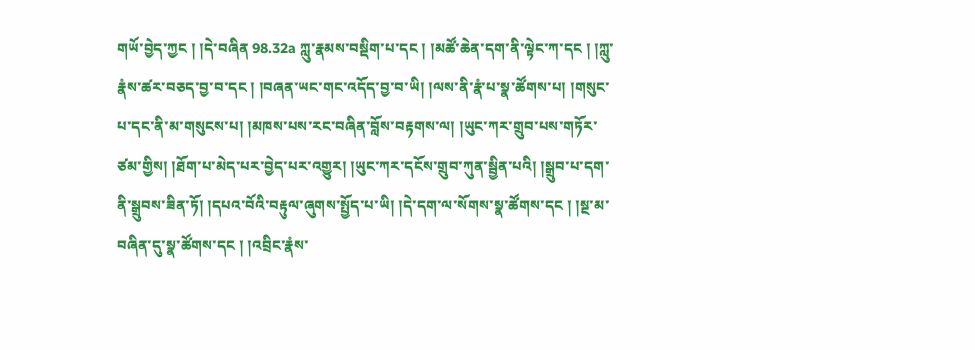གཡོ་བྱེད་ཀྱང ། །དེ་བཞིན 98.32a ཀླུ་རྣམས་བསྡིག་པ་དང ། །མཚོ་ཆེན་དག་ནི་ལྟེང་ཀ་དང ། །ཀླུ་རྣཾས་ཚར་བཅད་བྱ་བ་དང ། །བཞན་ཡང་གང་འདོད་བྱ་བ་ཡི། །ལས་ནི་རྣཾ་པ་སྣ་ཚོགས་པ། །གསུང་པ་དང་ནི་མ་གསུངས་པ། །མཁས་པས་རང་བཞིན་བློས་བརྟགས་ལ། །ཡུང་ཀར་གྲུབ་པས་གཏོར་ཙམ་གྱིས། །ཐོག་པ་མེད་པར་བྱེད་པར་འགྱུར། །ཡུང་ཀར་དངོས་གྲུབ་ཀུན་སྦྱིན་པའི། །སྒྲུབ་པ་དག་ནི་སྒྲུབས་ཟིན་ཏོ། །དཔའ་བོའི་བརྟུལ་ཞུགས་སྤྱོད་པ་ཡི། །དེ་དག་ལ་སོགས་སྣ་ཚོགས་དང ། །སྔ་མ་བཞིན་དུ་སྣ་ཚོགས་དང ། །འབྲིང་རྣཾས་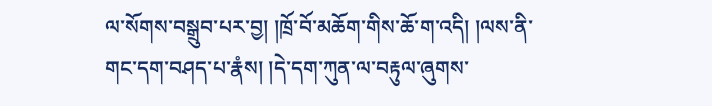ལ་སོགས་བསྒྲུབ་པར་བྱ། །ཁྲོ་བོ་མཆོག་གིས་ཆོ་ག་འདི། །ལས་ནི་གང་དག་བཤད་པ་རྣཾས། །དེ་དག་ཀུན་ལ་བརྟུལ་ཞུགས་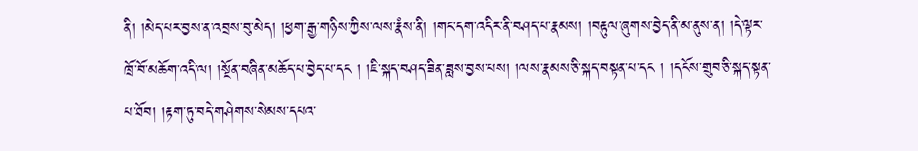ནི། །མེད་པར་བྱས་ན་འབྲས་བུ་མེད། །ཕྱག་རྒྱ་གཉིས་ཀྱིས་ལས་རྣཾས་ནི། །གང་དག་འདིར་ནི་བཤད་པ་རྣམས། །བརྟུལ་ཞུགས་བྱེད་ནི་མ་ནུས་ན། །དེ་ལྟར་ཁྲོ་བོ་མཆོག་འདི་ལ། །སྔོན་བཞིན་མཆོད་པ་བྱེད་པ་དང ། །ཇི་སྐད་བཤད་ཟིན་ཟླས་བྱས་པས། །ལས་རྣམས་ཅི་སྐད་བསྟན་པ་དང ། །དངོས་གྲུབ་ཅི་སྐད་སྟན་པ་ཐོབ། །རྟག་ཏུ་བདེ་གཤེགས་སེམས་དཔའ་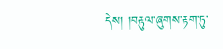དེས། །བརྟུལ་ཞུགས་རྟག་ཏུ་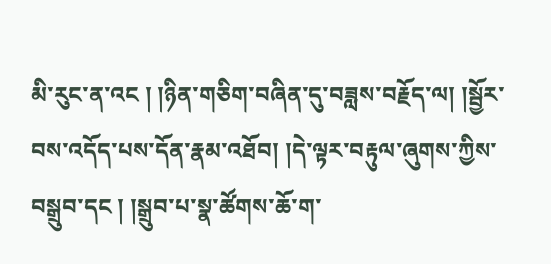མི་རུང་ན་འང ། །ཉིན་གཅིག་བཞིན་དུ་བཟླས་བརྗོད་ལ། །སྦྱོར་བས་འདོད་པས་དོན་རྣམ་འཐོབ། །དེ་ལྟར་བརྟུལ་ཞུགས་ཀྱིས་བསྒྲུབ་དང ། །སྒྲུབ་པ་སྣ་ཚོགས་ཆོ་ག་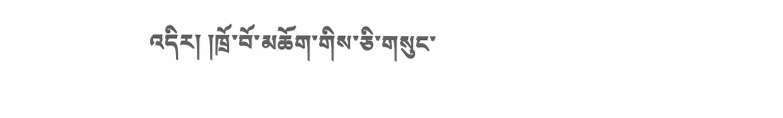འདིར། །ཁྲོ་བོ་མཆོག་གིས་ཅི་གསུང་